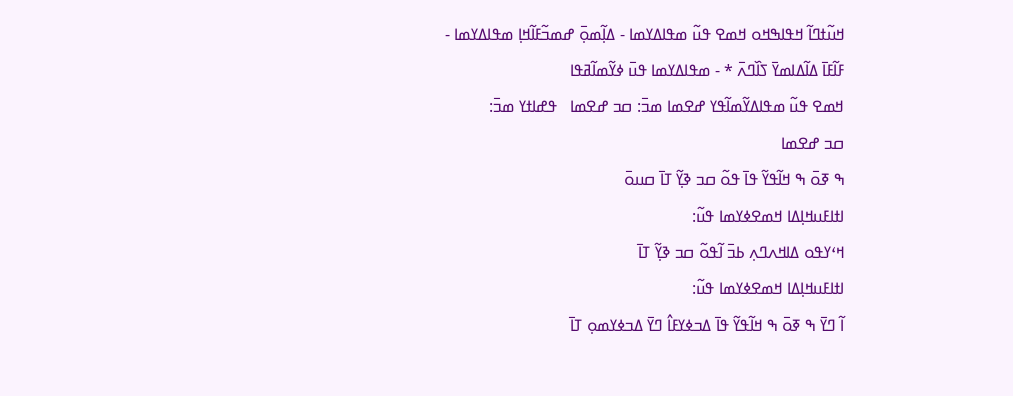ߞߎ߬ߙߣߊ߬ ߞߟߊߒߞߋ ߞߘߐ ߟߎ߬ ߘߟߊߡߌߘߊ - ߡߊ߲߬ߘߋ߲߫ ߝߘߏ߬ߓߊ߬ߞߊ߲ ߘߟߊߡߌߘߊ - ߓߊ߬ߓߊ߫ ߡߊ߬ߡߊߘߌ߫ ߖߊ߰ߣߍ߫ * - ߘߟߊߡߌߘߊ ߟߎ߫ ߦߌ߬ߘߊ߬ߥߟߊ
ߞߘߐ ߟߎ߬ ߘߟߊߡߌ߬ߘߊ߬ߟߌ ߝߐߘߊ ߘߏ߫: ߛߏ ߝߐߘߊ   ߟߝߊߙߌ ߘߏ߫:
ߛߏ ߝߐߘߊ
ߒ ߧߋ߫ ߒ ߞߊ߬ߟߌ߬ ߟߊ߫ ߟߋ߬ ߛߏ ߢߌ߲߬ ߠߊ߫ ߛߎߋ߫
ߊߙߊߓߎߞߊ߲ߡߊ ߞߘߐߦߌߘߊ ߟߎ߬:
ߞߵߌߟߋ ߡߊߞߍߣߍ߲ ߕߏ߫ ߊ߬ߟߋ߬ ߛߏ ߢߌ߲߬ ߠߊ߫
ߊߙߊߓߎߞߊ߲ߡߊ ߞߘߐߦߌߘߊ ߟߎ߬:
ߊ߬ ߣߌ߫ ߒ ߧߋ߫ ߒ ߞߊ߬ߟߌ߬ ߟߊ߫ ߡߏߦߌߓߊ߮ ߣߌ߫ ߡߏߦߌߘߋ߲ ߠߊ߫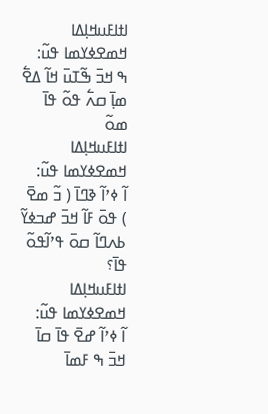ߊߙߊߓߎߞߊ߲ߡߊ ߞߘߐߦߌߘߊ ߟߎ߬:
ߒ ߞߏ߫ ߒ߬ߠߎ߫ ߞߊ߬ ߡߐ߱ ߘߊ߲߫ ߛߍ߱ ߟߋ߬ ߟߊ߫ ߘߋ߬
ߊߙߊߓߎߞߊ߲ߡߊ ߞߘߐߦߌߘߊ ߟߎ߬:
ߊ߬ ߦߴߊ߬ ߢߣߊ߫ ( ߏ߬ ߘߐ߫ ) ߟߋ߫ ߓߊ߬ ߞߏ߫ ߝߏߦߌ߬ ߕߍߣߊ߬ ߛߋ߫ ߟߴߊ߬ߟߋ߬ ߟߊ߫؟
ߊߙߊߓߎߞߊ߲ߡߊ ߞߘߐߦߌߘߊ ߟߎ߬:
ߊ߬ ߦߴߊ߬ ߝߐ߫ ߟߊ߫ ߛߊ߫ ߞߏ߫ ߒ ߓߘߊ߫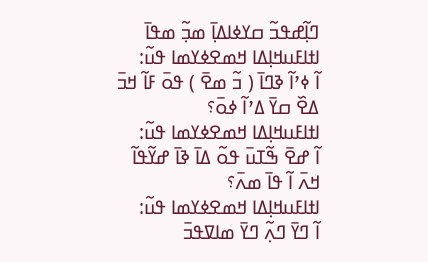ߣߊ߲߬ߝߟߏ߬ ߛߌߦߊߡߊ߲߫ ߘߏ߲߬ ߘߟߊ߫
ߊߙߊߓߎߞߊ߲ߡߊ ߞߘߐߦߌߘߊ ߟߎ߬:
ߊ߬ ߦߴߊ߬ ߢߣߊ߫ ( ߏ߬ ߘߐ߫ ) ߟߋ߫ ߓߊ߬ ߞߏ߫ ߡߐ߰ ߛߌ߫ ߡߴߊ߬ ߦߋ߫؟
ߊߙߊߓߎߞߊ߲ߡߊ ߞߘߐߦߌߘߊ ߟߎ߬:
ߊ߬ ߝߐ߫ ߒ߬ߠߎ߫ ߟߋ߬ ߡߊ߫ ߢߊ߫ ߝߌ߬ߟߊ߬ ߞߍ߫ ߊ߬ ߟߊ߫ ߘߍ߫؟
ߊߙߊߓߎߞߊ߲ߡߊ ߞߘߐߦߌߘߊ ߟߎ߬:
ߊ߬ ߣߌ߫ ߣߍ߲߬ ߣߌ߫ ߘߊߜߟߏ߫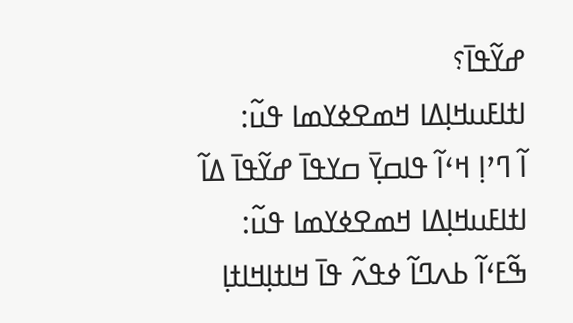ߝߌ߬ߟߊ߫؟
ߊߙߊߓߎߞߊ߲ߡߊ ߞߘߐߦߌߘߊ ߟߎ߬:
ߊ߬ ߣߴߊ߲ ߞߵߊ߬ ߟߊߛߌ߲߫ ߛߌߟߊ߫ ߝߌ߬ߟߊ߫ ߡߊ߬
ߊߙߊߓߎߞߊ߲ߡߊ ߞߘߐߦߌߘߊ ߟߎ߬:
ߒ߬ߓߵߊ߬ ߕߍߣߊ߬ ߦߟߍ߬ ߟߊ߫ ߞߊߙߊ߲ߞߊߙߊ߲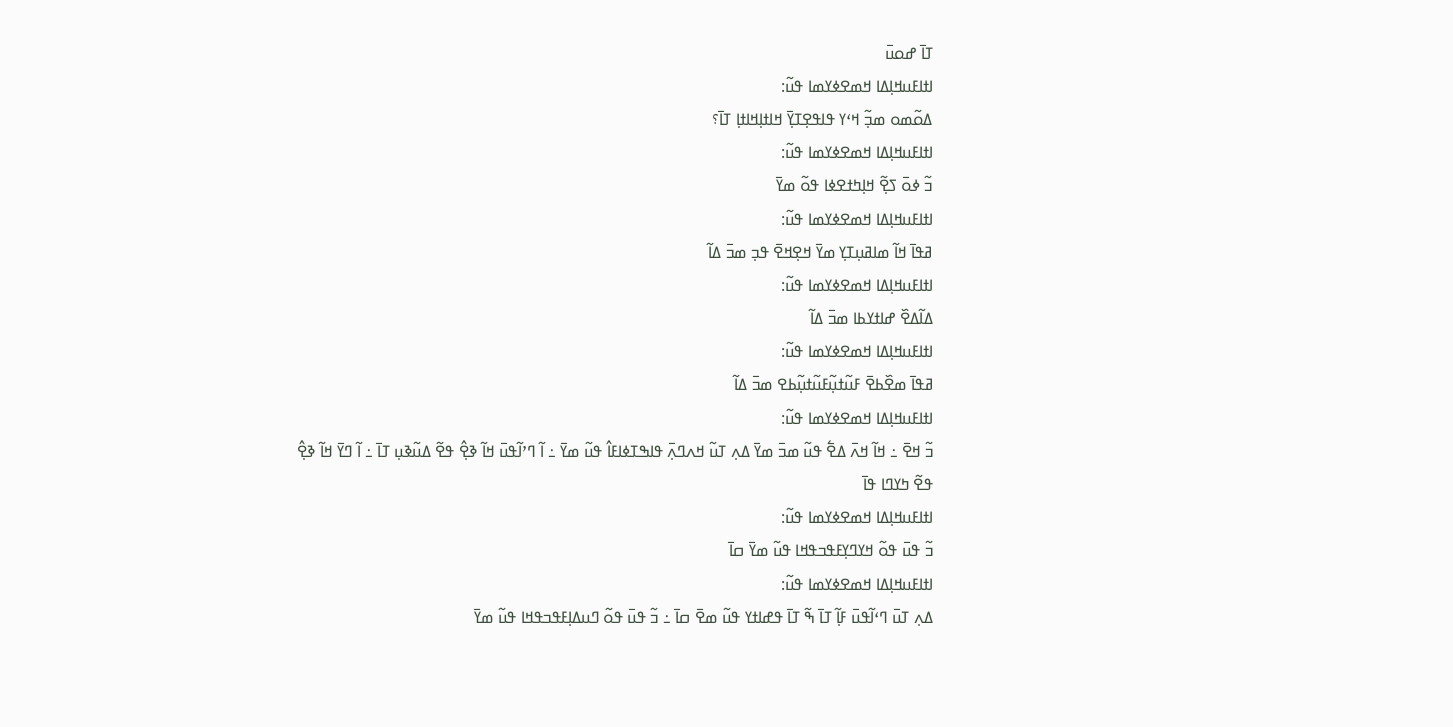ߠߊ߫ ߝߋߎ߫
ߊߙߊߓߎߞߊ߲ߡߊ ߞߘߐߦߌߘߊ ߟߎ߬:
ߡߋ߬ߘߋ ߘߏ߲߬ ߞߵߌ ߟߊߟߐ߲ߠߌ߲߫ ߞߊߙߊ߲ߞߊߙߊ߲ ߠߊ߫؟
ߊߙߊߓߎߞߊ߲ߡߊ ߞߘߐߦߌߘߊ ߟߎ߬:
ߏ߬ ߦߋ߫ ߖߐ߲߬ ߞߊ߲ߤߙߐߦߊ ߟߋ߬ ߘߌ߫
ߊߙߊߓߎߞߊ߲ߡߊ ߞߘߐߦߌߘߊ ߟߎ߬:
ߥߟߊ߫ ߞߊ߬ ߘߊߥߎ߲ߠߌ߲ ߘߌ߫ ߞߐ߲ߞߐ߫ ߟߏ߲ ߘߏ߫ ߡߊ߬
ߊߙߊߓߎߞߊ߲ߡߊ ߞߘߐߦߌߘߊ ߟߎ߬:
ߡߊ߬ߡߐ߰ ߝߊߙߌߕߊ ߘߏ߫ ߡߊ߬
ߊߙߊߓߎߞߊ߲ߡߊ ߞߘߐߦߌߘߊ ߟߎ߬:
ߥߟߊ߫ ߘߐ߰ߕߐ߫ ߓߎ߬ߙߎ߲߬ߓߎ߬ߙߎ߲߬ߕߐ ߘߏ߫ ߡߊ߬
ߊߙߊߓߎߞߊ߲ߡߊ ߞߘߐߦߌߘߊ ߟߎ߬:
ߏ߬ ߞߐ߫ ߸ ߞߊ߬ ߞߍ߫ ߡߐ߱ ߟߎ߬ ߘߏ߫ ߘߌ߫ ߡߍ߲ ߠߎ߬ ߞߍߣߍ߲߫ ߟߊߒߠߦߊߓߊ߮ ߟߎ߬ ߘߌ߫ ߸ ߊ߬ ߣߴߊ߬ߟߎ߫ ߞߊ߬ ߢߐ߲߮ ߟߐ߬ ߡߎ߬ߢߎ߲ ߠߊ߫ ߸ ߊ߬ ߣߌ߫ ߞߊ߬ ߢߐ߲߮ ߟߐ߬ ߤߌߣߊ ߟߊ߫
ߊߙߊߓߎߞߊ߲ߡߊ ߞߘߐߦߌߘߊ ߟߎ߬:
ߏ߬ ߟߎ߫ ߟߋ߬ ߞߌߣߌ߲ߓߟߏߟߞߊ ߟߎ߬ ߘߌ߫ ߛߊ߫
ߊߙߊߓߎߞߊ߲ߡߊ ߞߘߐߦߌߘߊ ߟߎ߬:
ߡߍ߲ ߠߎ߫ ߣߵߊ߬ߟߎ߫ ߓߊ߲߬ ߠߊ߫ ߒ߬ ߠߊ߫ ߟߝߊߙߌ ߟߎ߬ ߘߐ߫ ߛߊ߫ ߸ ߏ߬ ߟߎ߫ ߟߋ߬ ߣߎߡߊ߲ߓߟߏߟߞߊ ߟߎ߬ ߘߌ߫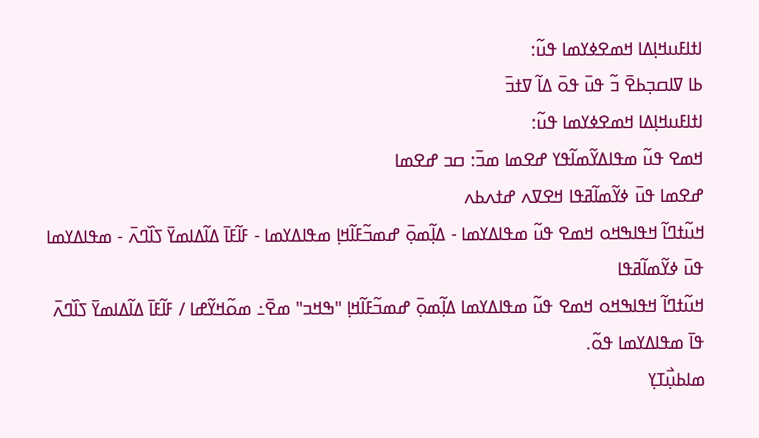ߊߙߊߓߎߞߊ߲ߡߊ ߞߘߐߦߌߘߊ ߟߎ߬:
ߕߊ ߜߊߛߏ߲ߕߐ߫ ߏ߬ ߟߎ߫ ߟߋ߫ ߡߊ߬ ߜߙߏ߫
ߊߙߊߓߎߞߊ߲ߡߊ ߞߘߐߦߌߘߊ ߟߎ߬:
ߞߘߐ ߟߎ߬ ߘߟߊߡߌ߬ߘߊ߬ߟߌ ߝߐߘߊ ߘߏ߫: ߛߏ ߝߐߘߊ
ߝߐߘߊ ߟߎ߫ ߦߌ߬ߘߊ߬ߥߟߊ ߞߐߜߍ ߝߙߍߕߍ
ߞߎ߬ߙߣߊ߬ ߞߟߊߒߞߋ ߞߘߐ ߟߎ߬ ߘߟߊߡߌߘߊ - ߡߊ߲߬ߘߋ߲߫ ߝߘߏ߬ߓߊ߬ߞߊ߲ ߘߟߊߡߌߘߊ - ߓߊ߬ߓߊ߫ ߡߊ߬ߡߊߘߌ߫ ߖߊ߰ߣߍ߫ - ߘߟߊߡߌߘߊ ߟߎ߫ ߦߌ߬ߘߊ߬ߥߟߊ
ߞߎ߬ߙߣߊ߬ ߞߟߊߒߞߋ ߞߘߐ ߟߎ߬ ߘߟߊߡߌߘߊ ߡߊ߲߬ߘߋ߲߫ ߝߘߏ߬ߓߊ߬ߞߊ߲ "ߒߞߏ" ߘߐ߫߸ ߘߋ߬ߞߌ߬ߝߊ / ߓߊ߬ߓߊ߫ ߡߊ߬ߡߊߘߌ߫ ߖߊ߰ߣߍ߫ ߟߊ߫ ߘߟߊߡߌߘߊ ߟߋ߬.
ߘߊߕߎ߲߯ߠߌ߲